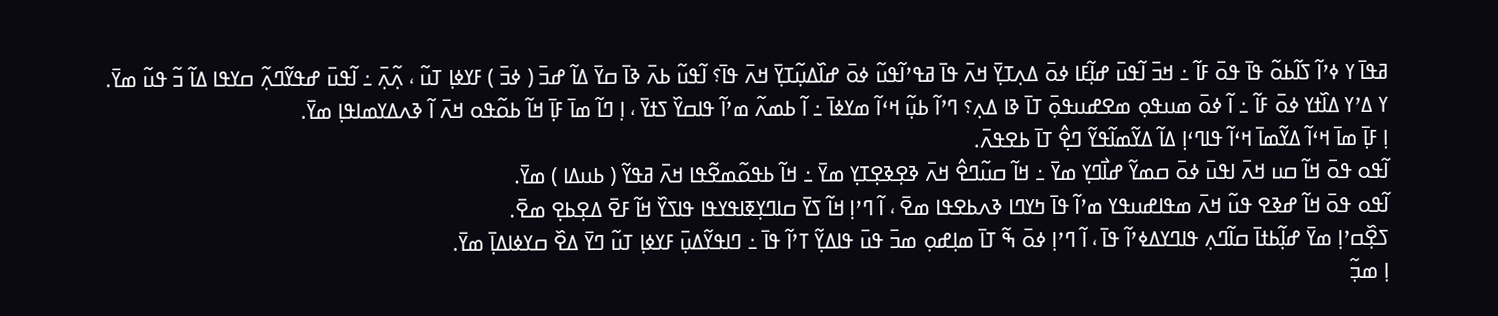ߥߟߊ߫ ߌ ߦߴߊ߬ ߖߊ߬ߕߋ߬ ߟߊ߫ ߟߋ߫ ߓߊ߬ ߸ ߞߏ߫ ߊ߬ߟߎ߫ ߝߊ߲߬ߓߊ ߦߋ߫ ߡߍ߲ߠߌ߲߫ ߞߍ߫ ߟߊ߫ ߥߟߴߊ߬ߟߎ߬ ߦߋ߫ ߝߊ߰ߡߎ߲߬ߠߌ߲߫ ߞߍ߫ ߟߊ߫؟ ߊ߬ߟߎ߬ ߕߍ߫ ߢߊ߫ ߛߌ߫ ߡߊ߬ ߝߏ߫ ( ߦߏ߫ ) ߓߌߦߊ߲ ߠߎ߬ ، ߍ߲߬ߍ߲߫ ߸ ߊ߬ߟߎ߫ ߝߟߌ߬ߣߍ߲߬ ߛߌߟߊ ߡߊ߬ ߏ߬ ߟߎ߬ ߘߌ߫.
ߌ ߡߴߌ ߡߊ߰ߙߌ ߦߋ߫ ߓߊ߬ ߸ ߊ߬ ߦߋ߫ ߘߎߟߋ߲ ߘߐߝߎߟߋ߲߫ ߠߊ߫ ߢߊ ߡߍ߲؟ ߣߴߊ߬ ߕߎ߲߬ ߞߵߊ߬ ߘߌߦߊ߫ ߸ ߊ߬ ߕߘߍ߬ ߘߴߊ߬ ߟߊߛߌ߰ ߖߙߌ߫ ، ߊ߲ ߣߊ߬ ߘߊ߫ ߓߊ߲߫ ߞߊ߬ ߕߋ߬ߟߋ ߞߍ߫ ߊ߬ ߢߍߡߌߘߊߟߊ߲ ߘߌ߫.
ߊ߲ ߓߊ߲߫ ߘߊ߫ ߞߵߊ߬ ߡߌ߬ߘߊ߫ ߞߵߊ߬ ߟߊߣߵߊ߲ ߡߊ߬ ߡߌ߬ߘߊ߬ߟߌ߬ ߣߐ߲߮ ߠߊ߫ ߕߐߟߍ߫.
ߊ߬ߟߋ ߟߋ߫ ߞߊ߬ ߛߎ ߞߍ߫ ߊߟߎ߫ ߦߋ߫ ߛߘߌ߬ ߝߊ߯ߣߌ߲ ߘߌ߫ ߸ ߞߊ߬ ߛߎ߬ߣߐ߮ ߞߍ߫ ߢߐ߲ߢߐ߲ߠߌ߲ ߘߌ߫ ߸ ߞߊ߬ ߕߟߋ߬ߘߐ߬ߟߊ ߞߍ߫ ߥߟߌ߬ ( ߕߎߡߊ ) ߘߌ߫.
ߊ߬ߟߋ ߟߋ߫ ߞߊ߬ ߝߢߐ ߟߎ߬ ߞߍ߫ ߘߟߊߝߎߟߌ ߘߴߊ߬ ߟߊ߫ ߤߌߣߊ ߢߍߕߐߟߊ ߘߐ߫ ، ߊ߬ ߣߴߊ߲ ߞߊ߬ ߖߌ߫ ߛߊߣߌ߲ߧߊߟߌߟߊ ߟߊߖߌ߰ ߞߊ߬ ߓߐ߫ ߡߐ߲ߕߐ߲ ߘߐ߫.
ߖߐ߲߰ߛߴߊ߲ ߘߌ߫ ߝߊ߲߬ߕߙߊ߫ ߛߊ߬ߣߍ߲ ߟߊߣߌߡߦߴߊ߬ ߟߊ߫ ، ߊ߬ ߣߴߊ߲ ߦߋ߫ ߒ߬ ߠߊ߫ ߘߊ߲ߝߋ߲ ߘߏ߫ ߟߎ߫ ߟߊߡߌ߲߬ ߠߴߊ߬ ߟߊ߫ ߸ ߣߊߟߌ߬ߡߎ߲߫ ߓߌߦߊ߲ ߠߎ߬ ߣߌ߫ ߡߐ߰ ߛߌߦߊߡߊ߲߫ ߘߌ߫.
ߊ߲ ߘߏ߲߬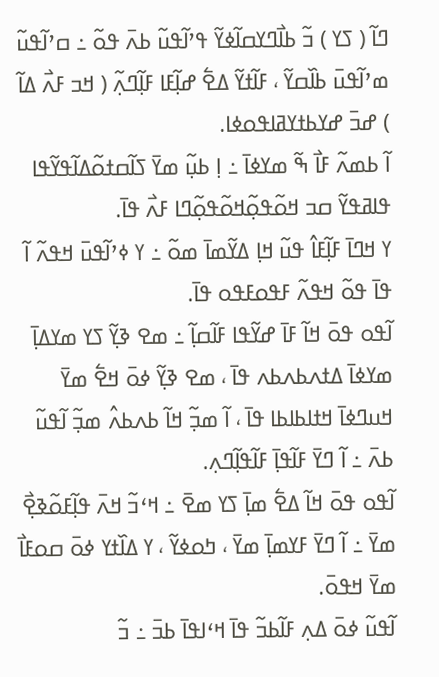ߣߊ߬ ( ߖߌ ) ߏ߬ ߕߊ߯ߣߌߛߊ߬ߦߌ߬ ߟߴߊ߬ߟߎ߬ ߕߍ߫ ߟߋ߬ ߸ ߛߴߊ߬ߟߎ߬ ߘߴߊ߬ߟߎ߫ ߕߊ߰ߛߌ߬ ، ߓߊ߬ߙߌ߬ ߡߐ߱ ߝߊ߲߬ߓߊ ߓߊ߲߬ߣߍ߲߬ ( ߞߏ ߓߍ߯ ߡߊ߬ ) ߝߏ߫ ߝߌߕߙߌߥߊߟߋߦߊ.
ߊ߬ ߕߘߍ߬ ߓߊ߯ ߒ߬ ߘߌߦߊ߫ ߸ ߊ߲ ߕߎ߲߬ ߘߌ߫ ߖߊ߬ߛߙߋ߬ߡߊ߬ߟߌ߬ߟߊ ߟߊߥߟߌ߬ ߛߏ ߞߋ߬ߟߋ߲߬ߞߋ߬ߟߋ߲߬ߣߊ ߓߍ߯ ߟߊ߫.
ߌ ߞߣߊ߫ ߓߊ߲߬ߓߊ߮ ߟߎ߬ ߞߊ߲ ߡߌ߬ߘߊ߫ ߘߋ߬ ߸ ߌ ߦߴߊ߬ߟߎ߫ ߞߟߍ߬ ߊ߬ ߟߊ߫ ߟߋ߬ ߞߟߍ߬ ߓߟߋߓߟߋ ߟߊ߫.
ߊ߬ߟߋ ߟߋ߫ ߞߊ߬ ߓߊ߫ ߝߌ߬ߟߊ ߓߊ߬ߛߊ߲߬ ߸ ߘߐ ߢߌ߲߬ ߖߌ ߘߌߡߊ߲߫ ߘߌߦߊ߫ ߡߙߍߕߍߕߍ ߟߊ߫ ، ߘߐ ߢߌ߲߬ ߦߋ߫ ߞߐ߱ ߘߌ߫ ߞߎߣߦߊ߫ ߞߙߊߕߊߕߊ ߟߊ߫ ، ߊ߬ ߘߏ߲߬ ߞߊ߬ ߕߍߕߍ߮ ߘߏ߲߬ ߊ߬ߟߎ߬ ߕߍ߫ ߸ ߊ߬ ߣߌ߫ ߓߊ߬ߟߊ߲߫ ߓߊ߬ߟߊ߲߬ߣߍ߲.
ߊ߬ߟߋ ߟߋ߫ ߞߊ߬ ߡߐ߱ ߘߊ߲߫ ߖߌ ߘߐ߫ ߸ ߞߵߏ߬ ߞߍ߫ ߟߊ߲߬ߓߋ߬ߢߐ߲߯ ߘߌ߫ ߸ ߊ߬ ߣߌ߫ ߓߌߘߊ߲߫ ߘߌ߫ ، ߤߋߦߌ߬ ، ߌ ߡߊ߰ߙߌ ߦߋ߫ ߛߋߓߊ߯ ߘߌ߫ ߞߟߋ߫.
ߊ߬ߟߎ߬ ߦߋ߫ ߡߍ߲ ߓߊ߬ߕߏ߬ ߟߊ߫ ߞߵߊߟߊ߫ ߕߏ߫ ߸ ߏ߬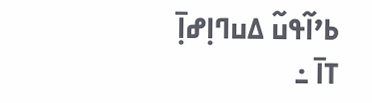ߕߴߊ߬ߟߎ߬ ߡߎߣߊ߲ߝߊ߲߫ ߠߊ߫ ߸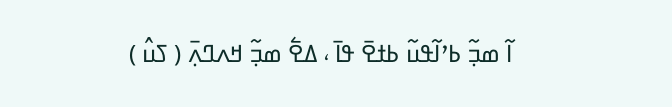ߊ߬ ߘߏ߲߬ ߕߴߊ߬ߟߎ߬ ߕߙߐ߫ ߟߊ߫ ، ߡߐ߱ ߘߏ߲߬ ߞߍߣߍ߲߫ ( ߖߎ߮ )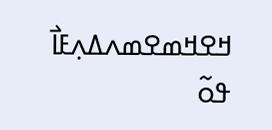ߞߐߞߘߐߘߍߡߍ߲ߓߊ߯ ߟߋ߬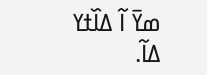ߘߌ߫ ߊ߬ ߡߊ߰ߙߌ ߡߊ߬.